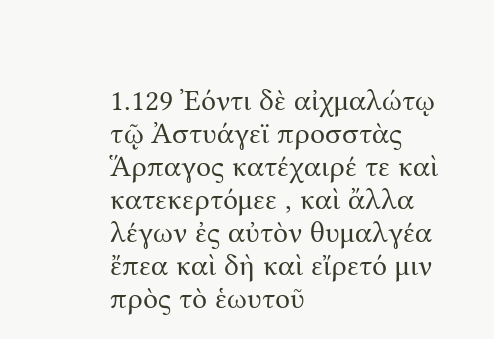1.129 Ἐόντι δὲ αἰχμαλώτῳ τῷ Ἀστυάγεϊ προσστὰς Ἅρπαγος κατέχαιρέ τε καὶ κατεκερτόμεε , καὶ ἄλλα λέγων ἐς αὐτὸν θυμαλγέα ἔπεα καὶ δὴ καὶ εἴρετό μιν πρὸς τὸ ἑωυτοῦ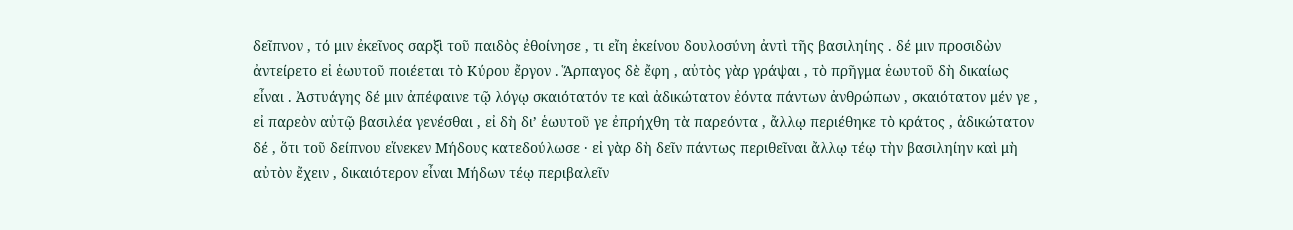δεῖπνον , τό μιν ἐκεῖνος σαρξὶ τοῦ παιδὸς ἐθοίνησε , τι εἴη ἐκείνου δουλοσύνη ἀντὶ τῆς βασιληίης . δέ μιν προσιδὼν ἀντείρετο εἰ ἑωυτοῦ ποιέεται τὸ Κύρου ἔργον . Ἅρπαγος δὲ ἔφη , αὐτὸς γὰρ γράψαι , τὸ πρῆγμα ἑωυτοῦ δὴ δικαίως εἶναι . Ἀστυάγης δέ μιν ἀπέφαινε τῷ λόγῳ σκαιότατόν τε καὶ ἀδικώτατον ἐόντα πάντων ἀνθρώπων , σκαιότατον μέν γε , εἰ παρεὸν αὐτῷ βασιλέα γενέσθαι , εἰ δὴ δι’ ἑωυτοῦ γε ἐπρήχθη τὰ παρεόντα , ἄλλῳ περιέθηκε τὸ κράτος , ἀδικώτατον δέ , ὅτι τοῦ δείπνου εἵνεκεν Μήδους κατεδούλωσε · εἰ γὰρ δὴ δεῖν πάντως περιθεῖναι ἄλλῳ τέῳ τὴν βασιληίην καὶ μὴ αὐτὸν ἔχειν , δικαιότερον εἶναι Μήδων τέῳ περιβαλεῖν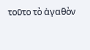τοῦτο τὸ ἀγαθὸν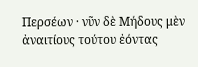Περσέων · νῦν δὲ Μήδους μὲν ἀναιτίους τούτου ἐόντας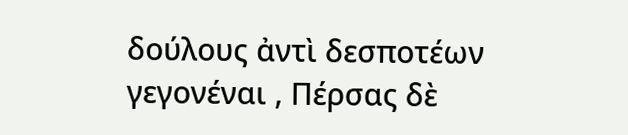δούλους ἀντὶ δεσποτέων γεγονέναι , Πέρσας δὲ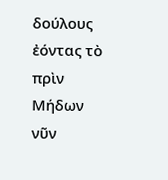δούλους ἐόντας τὸ πρὶν Μήδων νῦν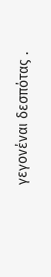γεγονέναι δεσπότας .